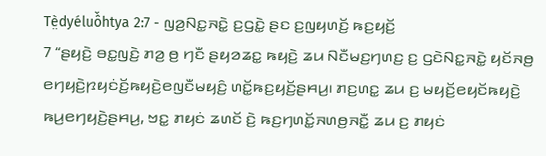Tè̤dyéluô̌htya 2:7 - ꤜꤤ꤬ꤡꤢ꤭ꤏꤢꤧ꤭ ꤢ꤬ꤞꤢꤧ꤭ ꤔꤢ ꤢ꤬ꤜꤟꤛꤢꤩ꤬ ꤒꤢ꤬ꤟꤢꤩ꤬
7 “ꤔꤟꤢꤧ꤬ ꤋꤢ꤭ꤜꤢꤧ꤬ ꤊꤤ꤬ ꤥ꤬ ꤚꤢꤪ ꤔꤟꤤꤘꤢ꤭ ꤒꤟꤢꤧ꤬ ꤘꤣ ꤡꤢꤪꤗꤢ꤬ꤚꤛꤢ꤬ ꤢ꤬ ꤞꤢꤧꤡꤢ꤭ꤏꤢꤧ꤭ ꤟꤢꤩꤏꤥ꤬ ꤕꤚꤟꤢꤧ꤬ꤐꤟꤢꤦꤢꤩ꤬ꤒꤟꤢꤧ꤬ꤕꤜꤢꤪꤗꤟꤢꤨ꤬ ꤛꤢꤩ꤭ꤒꤢ꤬ꤟꤢꤩ꤬ꤔꤌꤣ꤬꤯ ꤊꤢ꤬ꤛꤢ꤭ ꤘꤣ ꤢ꤬ ꤗꤟꤢꤩ꤬ꤕꤟꤢꤩꤒꤟꤢꤧ꤬ ꤒꤣ꤬ꤕꤚꤟꤢꤧ꤬ꤔꤌꤣ꤬, ꤠꤢ꤭ ꤊꤟꤢꤦ ꤘꤛꤢꤩ ꤢꤧ꤬ ꤒꤢ꤬ꤚꤛꤢꤩ꤭ꤏꤛꤥ꤬ꤏꤢꤪ꤭ ꤘꤣ ꤢ꤬ ꤊꤟꤢꤦ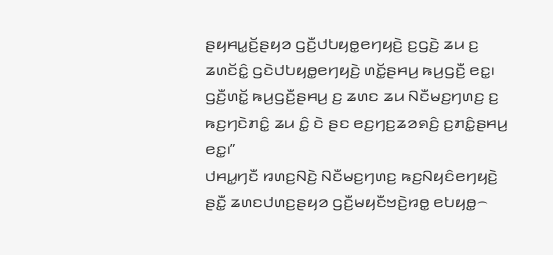ꤔꤟꤌꤣ꤭ꤢꤩ꤬ꤔꤟꤤ ꤞꤢꤪ꤬ꤓꤝꤟꤥ꤭ꤕꤚꤟꤢꤧ꤬ ꤢ꤬ꤞꤢꤧ꤬ ꤘꤣ ꤢ꤬ ꤘꤛꤢꤩꤢꤨ꤭ ꤞꤢꤧꤓꤝꤟꤥ꤭ꤕꤚꤟꤢꤧ꤬ ꤛꤢꤩ꤭ꤔꤌꤣ꤬ ꤒꤣ꤬ꤞꤢꤪ꤬ ꤕꤢ꤭꤯ ꤞꤢꤪ꤬ꤛꤢꤩ꤭ ꤒꤣ꤬ꤞꤢꤪ꤬ꤔꤌꤣ꤬ ꤢ꤬ ꤘꤛꤢ ꤘꤣ ꤡꤢꤪꤗꤢ꤬ꤚꤛꤢ꤬ ꤢ꤬ ꤒꤢ꤬ꤚꤢꤧꤊꤢꤨ꤭ ꤘꤣ ꤢꤨ꤭ ꤢꤧ ꤔꤢ ꤕꤢ꤬ꤚꤢ꤬ꤘꤤꤎꤢꤨ꤬ ꤢ꤬ꤊꤢꤨ꤭ꤔꤌꤣ꤬ ꤕꤢ꤭꤯”
ꤓꤌꤣ꤭ꤚꤢꤪ ꤙꤛꤢ꤬ꤡꤢꤧ꤬ ꤡꤢꤪꤗꤢ꤬ꤚꤛꤢ꤬ ꤒꤢ꤬ꤡꤟꤢꤨꤕꤚꤟꤢꤧ꤬ ꤔꤢꤪ꤭ ꤘꤛꤢꤓꤛꤢ꤬ꤔꤟꤤ ꤞꤢꤪ꤬ꤗꤟꤢꤪꤠꤢꤧ꤬ꤙꤥ꤭ ꤕꤝꤟꤥ꤭꤮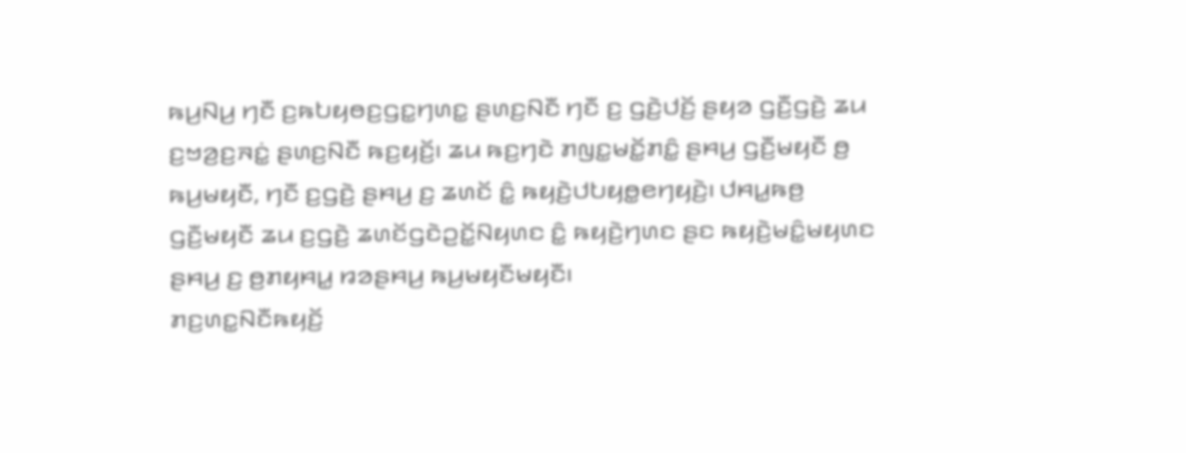ꤒꤣ꤬ꤡꤣ꤬ ꤚꤢꤪ ꤢ꤬ꤒꤝꤟꤥꤢ꤬ꤞꤢ꤭ꤚꤛꤢ꤭ ꤔꤛꤢ꤬ꤡꤢꤪ ꤚꤢꤪ ꤢ꤬ ꤞꤢꤧ꤬ꤓꤢꤩ꤬ ꤔꤟꤤ ꤞꤢꤪ꤬ꤞꤢꤧ꤬ ꤘꤣ ꤢ꤬ꤠꤤ꤬ꤢ꤬ꤏꤢꤦ꤭ ꤔꤛꤢ꤬ꤡꤢꤪ ꤒꤢ꤬ꤟꤢꤩ꤬꤯ ꤘꤣ ꤒꤢ꤬ꤚꤢꤧ ꤊꤜꤢ꤭ꤗꤢꤩ꤭ꤊꤢꤨ꤭ ꤔꤌꤣ꤬ ꤞꤢꤪ꤬ꤗꤟꤢꤪ ꤥ꤬ ꤒꤣ꤬ꤗꤟꤢꤪ, ꤚꤢꤪ ꤢ꤬ꤞꤢꤧ꤬ ꤔꤌꤣ꤬ ꤢ꤬ ꤘꤛꤢꤩ ꤢꤨ꤭ ꤒꤟꤢꤧ꤬ꤓꤝꤟꤥ꤭ꤕꤚꤟꤢꤧ꤬꤯ ꤓꤌꤣ꤭ꤒꤥ꤬ ꤞꤢꤪ꤬ꤗꤟꤢꤪ ꤘꤣ ꤢ꤬ꤞꤢꤧ꤬ ꤘꤛꤢꤩꤞꤢꤧꤑꤢꤩ꤭ꤡꤟꤛꤢ ꤢꤨ꤭ ꤒꤟꤢꤧ꤬ꤚꤛꤢ ꤔꤢ ꤒꤟꤢꤧ꤬ꤗꤢꤨ꤭ꤗꤟꤛꤢ ꤔꤌꤣ꤬ ꤢ꤬ ꤥ꤬ꤊꤟꤌꤣ꤭ ꤙꤤꤔꤌꤣ꤬ ꤒꤣ꤬ꤗꤟꤢꤪꤗꤟꤢꤪ꤯
ꤊꤢ꤬ꤛꤢ꤭ꤡꤢꤪꤒꤟꤢꤩ꤬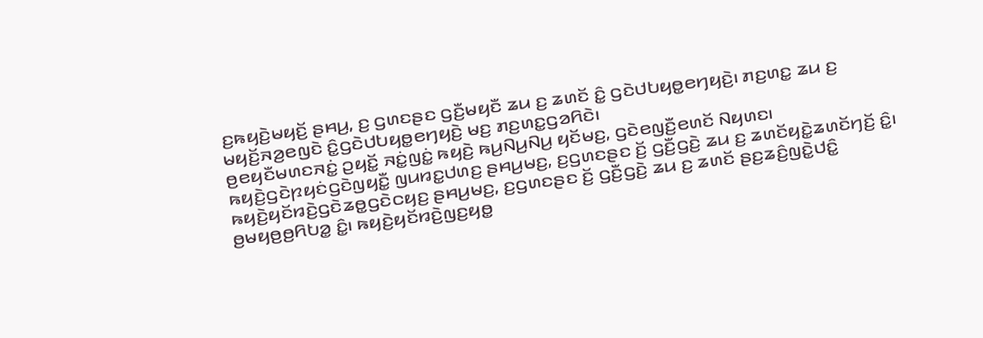ꤢ꤬ꤒꤟꤢꤧ꤬ꤗꤟꤢꤩ꤬ ꤔꤌꤣ꤬, ꤢ꤬ ꤞꤛꤢꤔꤢ ꤞꤢꤪ꤬ꤗꤟꤢꤪ ꤘꤣ ꤢ꤬ ꤘꤛꤢꤩ ꤢꤨ꤭ ꤞꤢꤧꤓꤝꤟꤥ꤭ꤕꤚꤟꤢꤧ꤬꤯ ꤊꤢ꤬ꤛꤢ꤭ ꤘꤣ ꤢ꤬ ꤗꤟꤢꤩ꤬ꤏꤤ꤬ꤕꤜꤢꤧ ꤢꤨ꤭ꤞꤢꤧꤓꤝꤟꤥ꤭ꤕꤚꤟꤢꤧ꤬ ꤗꤢ꤬ ꤊꤢ꤬ꤛꤢ꤭ꤞꤤꤖꤢꤧ꤯
ꤥ꤬ꤕꤟꤢꤪꤗꤛꤢꤏꤢꤦ꤭ ꤑꤟꤢꤩ꤭ ꤏꤢꤦ꤭ꤜꤢꤦ꤭ ꤒꤟꤢꤧ꤬ ꤒꤣ꤬ꤡꤣ꤬ꤡꤣ꤬ ꤟꤢꤩꤗꤢ꤬, ꤞꤢꤧꤕꤜꤢꤪ꤬ꤕꤛꤢꤩ ꤡꤟꤛꤢ꤯ ꤒꤟꤢꤧ꤬ꤞꤢꤧꤐꤟꤢꤦꤞꤢꤧꤜꤟꤢꤪ꤭ ꤜꤣꤙꤢ꤭ꤓꤛꤢ꤬ ꤔꤌꤣ꤬ꤗꤢ꤬, ꤢ꤬ꤞꤛꤢꤔꤢ ꤢꤩ꤬ ꤞꤢꤪ꤬ꤞꤢꤧ꤬ ꤘꤣ ꤢ꤬ ꤘꤛꤢꤩꤟꤢꤧ꤭ꤘꤛꤢꤩꤚꤢꤩ꤬ ꤢꤨ꤭꤯
ꤒꤟꤢꤧ꤬ꤟꤢꤩꤙꤢꤧ꤬ꤞꤢꤧꤘꤥ꤭ꤞꤢꤧꤍꤟꤢ꤬ ꤔꤌꤣ꤬ꤗꤢ꤬, ꤢ꤬ꤞꤛꤢꤔꤢ ꤢꤩ꤬ ꤞꤢꤪ꤬ꤞꤢꤧ꤬ ꤘꤣ ꤢ꤬ ꤘꤛꤢꤩ ꤔꤢ꤬ꤘꤢꤨ꤬ꤜꤢꤧ꤭ꤓꤢꤨ꤭ ꤥ꤬ꤗꤟꤥ꤬ꤥ꤬ꤖꤝꤤ꤭ ꤢꤨ꤭꤯ ꤒꤟꤢꤧ꤬ꤟꤢꤩꤙꤢꤧ꤬ꤜꤢ꤬ꤟꤥ꤭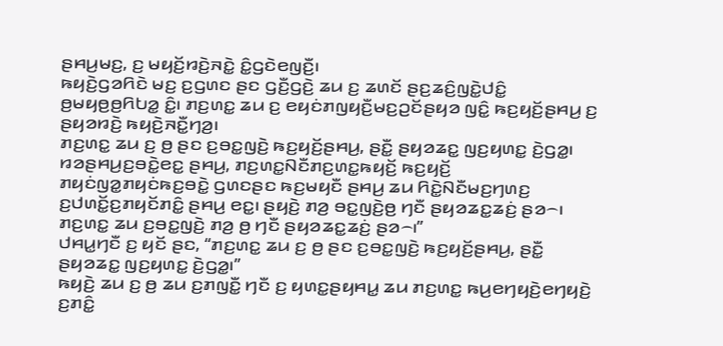ꤔꤌꤣ꤬ꤗꤢ꤬, ꤢ꤬ ꤗꤟꤢꤩ꤬ꤙꤢꤧ꤬ꤏꤢꤧ꤭ ꤢꤨ꤭ꤞꤢꤧꤕꤜꤢꤪ꤬꤯
ꤒꤟꤢꤧ꤬ꤞꤤꤖꤢꤧ ꤗꤢ꤬ ꤢ꤬ꤞꤛꤢ ꤔꤢ ꤞꤢꤪ꤬ꤞꤢꤧ꤬ ꤘꤣ ꤢ꤬ ꤘꤛꤢꤩ ꤔꤢ꤬ꤘꤢꤨ꤬ꤜꤢꤧ꤭ꤓꤢꤨ꤭ ꤥ꤬ꤗꤟꤥ꤬ꤥ꤬ꤖꤝꤤ꤭ ꤢꤨ꤭꤯ ꤊꤢ꤬ꤛꤢ꤭ ꤘꤣ ꤢ꤬ ꤕꤟꤢꤦꤊꤜꤟꤢꤪ꤬ꤗꤢ꤬ꤑꤢꤩꤔꤟꤤ ꤜꤢꤨ꤭ ꤒꤢ꤬ꤟꤢꤩ꤬ꤔꤌꤣ꤬ ꤢ꤬ ꤔꤟꤤꤙꤢꤧ꤬ ꤒꤟꤢꤧ꤬ꤏꤢꤪ꤭ꤚꤤ꤬꤯
ꤊꤢ꤬ꤛꤢ꤭ ꤘꤣ ꤢ꤬ ꤥ꤬ ꤔꤢ ꤢ꤬ꤋꤢ꤭ꤜꤢꤧ꤬ ꤒꤢ꤬ꤟꤢꤩ꤬ꤔꤌꤣ꤬, ꤔꤢꤪ꤭ ꤔꤟꤤꤘꤢ꤭ ꤜꤢ꤬ꤟꤛꤢ꤭ ꤢꤧ꤬ꤞꤤ꤭꤯
ꤙꤤꤔꤌꤣ꤬ꤢ꤬ꤋꤢꤧ꤭ꤕꤢ꤭ ꤔꤌꤣ꤬, ꤊꤢ꤬ꤛꤢ꤭ꤡꤢꤪꤊꤢ꤬ꤛꤢ꤭ꤒꤟꤢꤩ꤬ ꤒꤢ꤬ꤟꤢꤩ꤬ ꤊꤟꤢꤦꤜꤤ꤭ꤊꤟꤢꤦꤒꤢ꤬ꤋꤢꤧ꤭ ꤞꤛꤢꤔꤢ ꤒꤢ꤬ꤗꤟꤢꤪ ꤔꤌꤣ꤬ ꤘꤣ ꤖꤢꤧ꤭ꤡꤢꤪꤗꤢ꤬ꤚꤛꤢ꤬ ꤢ꤬ꤓꤛꤢꤩ꤭ꤢ꤬ꤊꤟꤢꤩꤊꤢꤨ꤭ ꤔꤌꤣ꤬ ꤕꤢ꤭꤯ ꤔꤟꤢꤧ꤬ ꤊꤤ꤬ ꤋꤢ꤭ꤜꤢꤧ꤬ꤥ꤬ ꤚꤢꤪ ꤔꤟꤤꤘꤢ꤭ꤘꤢꤦ꤬ ꤔꤤ꤮꤯
ꤊꤢ꤬ꤛꤢ꤭ ꤘꤣ ꤢ꤬ꤋꤢ꤭ꤜꤢꤧ꤬ ꤊꤤ꤬ ꤥ꤬ ꤚꤢꤪ ꤔꤟꤤꤘꤢ꤭ꤘꤢꤦ꤬ ꤔꤤ꤮꤯”
ꤓꤌꤣ꤭ꤚꤢꤪ ꤢ꤬ ꤟꤢꤩ ꤔꤢ, “ꤊꤢ꤬ꤛꤢ꤭ ꤘꤣ ꤢ꤬ ꤥ꤬ ꤔꤢ ꤢ꤬ꤋꤢ꤭ꤜꤢꤧ꤬ ꤒꤢ꤬ꤟꤢꤩ꤬ꤔꤌꤣ꤬, ꤔꤢꤪ꤭ ꤔꤟꤤꤘꤢ꤭ ꤜꤢ꤬ꤟꤛꤢ꤭ ꤢꤧ꤬ꤞꤤ꤭꤯”
ꤒꤟꤢꤧ꤬ ꤘꤣ ꤢ꤬ ꤥ꤬ ꤘꤣ ꤢ꤬ꤊꤜꤢꤪ꤭ ꤚꤢꤪ ꤢ꤬ ꤟꤛꤢ꤭ꤔꤟꤌꤣ꤭ ꤘꤣ ꤊꤢ꤬ꤛꤢ꤭ ꤒꤣ꤬ꤕꤚꤟꤢꤧ꤬ꤕꤚꤟꤢꤧ꤬ ꤢ꤬ꤊꤢꤨ꤭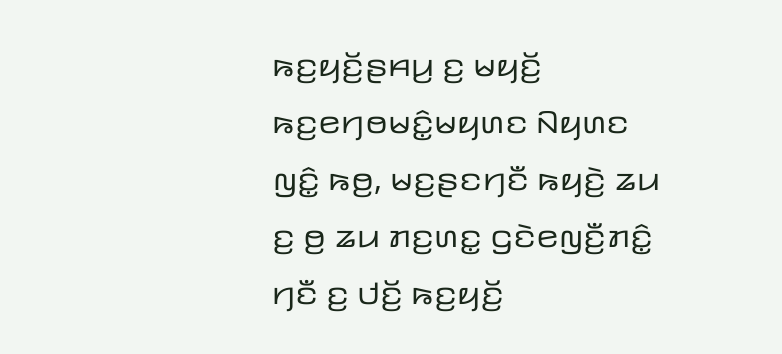ꤒꤢ꤬ꤟꤢꤩ꤬ꤔꤌꤣ꤬ ꤢ꤬ ꤗꤟꤢꤩ꤬ ꤒꤢ꤬ꤕꤚꤥꤗꤢꤨ꤭ꤗꤟꤛꤢ ꤡꤟꤛꤢ ꤜꤢꤨ꤭ ꤒꤥ꤬, ꤗꤢ꤬ꤔꤢꤚꤢꤪ ꤒꤟꤢꤧ꤬ ꤘꤣ ꤢ꤬ ꤥ꤬ ꤘꤣ ꤊꤢ꤬ꤛꤢ꤭ ꤞꤢꤧꤕꤜꤢꤪ꤬ꤊꤢꤨ꤭ ꤚꤢꤪ ꤢ꤬ ꤓꤢꤩ꤬ ꤒꤢ꤬ꤟꤢꤩ꤬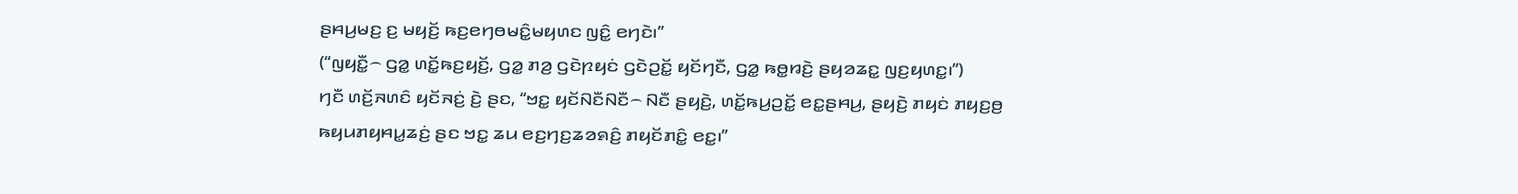ꤔꤌꤣ꤬ꤗꤢ꤬ ꤢ꤬ ꤗꤟꤢꤩ꤬ ꤒꤢ꤬ꤕꤚꤥꤗꤢꤨ꤭ꤗꤟꤛꤢ ꤜꤢꤨ꤭ ꤕꤚꤢꤧ꤯”
(“ꤜꤟꤢꤪ꤭꤮ ꤞꤤ꤭ ꤛꤢꤩ꤭ꤒꤢ꤬ꤟꤢꤩ꤬, ꤞꤤ꤭ ꤊꤤ꤬ ꤞꤢꤧꤐꤟꤢꤦ ꤞꤢꤧꤑꤢꤩ꤭ ꤟꤢꤩꤚꤢꤪ, ꤞꤤ꤭ ꤒꤥ꤭ꤙꤢꤧ꤬ ꤔꤟꤤꤘꤢ꤭ ꤜꤢ꤬ꤟꤛꤢ꤭꤯”)
ꤚꤢꤪ ꤛꤢꤩ꤬ꤏꤛꤢꤨ ꤟꤢꤩꤏꤢꤦ꤬ ꤢꤧ꤬ ꤔꤢ, “ꤠꤢ꤭ ꤟꤢꤩꤡꤢꤪꤡꤢꤪ꤮ ꤡꤢꤪ ꤔꤟꤢꤧ꤬, ꤛꤢꤩ꤭ꤒꤣ꤬ꤑꤢꤩ꤭ ꤕꤢ꤭ꤔꤌꤣ꤬, ꤔꤟꤢꤧ꤬ ꤊꤟꤢꤦ ꤊꤟꤢ꤬ꤥ꤬ ꤒꤟꤣꤊꤟꤌꤣ꤭ꤘꤢꤦ꤬ ꤔꤢ ꤠꤢ꤭ ꤘꤣ ꤕꤢ꤬ꤚꤢ꤬ꤘꤤꤎꤢꤨ꤬ ꤊꤟꤢꤩꤊꤢꤨ꤭ ꤕꤢ꤭꤯”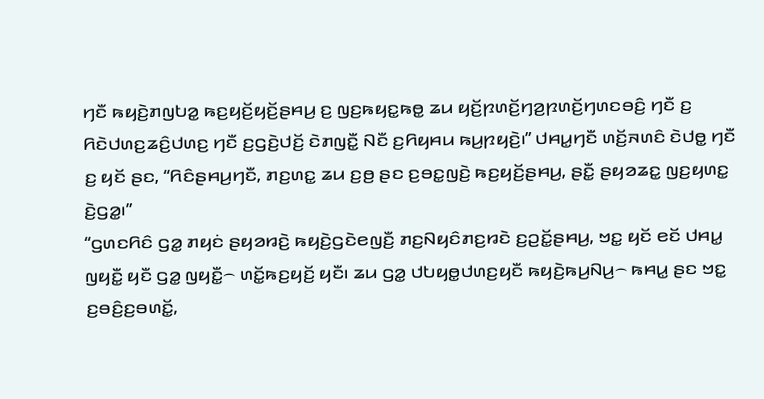ꤚꤢꤪ ꤒꤟꤢꤧ꤬ꤊꤜꤝꤤ꤭ ꤒꤢ꤬ꤟꤢꤩ꤬ꤟꤢꤩ꤬ꤔꤌꤣ꤬ ꤢ꤬ ꤜꤢ꤬ꤒꤟꤢ꤭ꤒꤥ꤭ ꤘꤣ ꤟꤢꤩ꤬ꤐꤛꤢꤩ꤬ꤚꤤ꤬ꤐꤛꤢꤩ꤬ꤚꤛꤢꤋꤢꤨ꤬ ꤚꤢꤪ ꤢ꤬ ꤖꤢꤧꤓꤛꤢ꤬ꤘꤢꤨ꤬ꤓꤛꤢ꤬ ꤚꤢꤪ ꤢ꤬ꤞꤢꤧ꤬ꤓꤢꤩ꤬ ꤢꤧꤊꤜꤢꤪ꤭ ꤡꤢꤪ ꤢ꤬ꤖꤟꤌꤣ ꤒꤣ꤬ꤐꤟꤢꤧ꤬꤯” ꤓꤌꤣ꤭ꤚꤢꤪ ꤛꤢꤩ꤬ꤏꤛꤢꤨ ꤢꤧꤓꤥ꤭ ꤚꤢꤪ ꤢ꤬ ꤟꤢꤩ ꤔꤢ, “ꤖꤢꤨꤔꤌꤣ꤬ꤚꤢꤪ, ꤊꤢ꤬ꤛꤢ꤭ ꤘꤣ ꤢ꤬ꤥ꤬ ꤔꤢ ꤢ꤬ꤋꤢ꤭ꤜꤢꤧ꤬ ꤒꤢ꤬ꤟꤢꤩ꤬ꤔꤌꤣ꤬, ꤔꤢꤪ꤭ ꤔꤟꤤꤘꤢ꤭ ꤜꤢ꤬ꤟꤛꤢ꤭ ꤢꤧ꤬ꤞꤤ꤭꤯”
“ꤞꤛꤢꤖꤢꤨ ꤞꤤ꤭ ꤊꤟꤢꤦ ꤔꤟꤤꤙꤢꤧ꤬ ꤒꤟꤢꤧ꤬ꤞꤢꤧꤕꤜꤢꤪ꤬ ꤊꤢ꤬ꤡꤟꤢꤨꤊꤢ꤬ꤙꤢꤧ ꤢ꤬ꤑꤢꤩ꤭ꤔꤌꤣ꤬, ꤠꤢ꤭ ꤟꤢꤩ ꤕꤢꤩ ꤓꤌꤣ꤭ ꤜꤟꤢꤪ꤭ ꤟꤢꤪ ꤞꤤ꤭ ꤜꤟꤢꤪ꤭꤮ ꤛꤢꤩ꤭ꤒꤢ꤬ꤟꤢꤩ꤬ ꤟꤢꤪ꤯ ꤘꤣ ꤞꤤ꤭ ꤓꤝꤟꤥ꤭ꤓꤛꤢ꤬ꤟꤢꤪ ꤒꤟꤢꤧ꤬ꤒꤣ꤬ꤡꤣ꤬꤮ ꤒꤌꤣ꤭ ꤔꤢ ꤠꤢ꤭ ꤢ꤬ꤋꤢꤨ꤬ꤢ꤬ꤋꤛꤢꤩ꤭,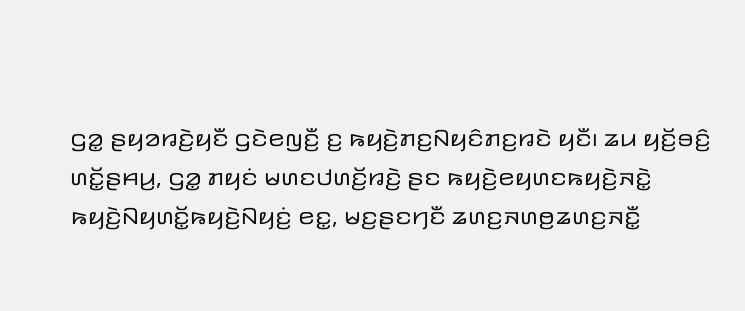ꤞꤤ꤭ ꤔꤟꤤꤙꤢꤧ꤬ꤟꤢꤪ ꤞꤢꤧꤕꤜꤢꤪ꤬ ꤢ꤬ ꤒꤟꤢꤧ꤬ꤊꤢ꤬ꤡꤟꤢꤨꤊꤢ꤬ꤙꤢꤧ ꤟꤢꤪ꤯ ꤘꤣ ꤟꤢꤩ꤬ꤋꤢꤨ꤬ ꤛꤢꤩ꤭ꤔꤌꤣ꤬, ꤞꤤ꤭ ꤊꤟꤢꤦ ꤗꤛꤢꤓꤛꤢꤩ꤬ꤙꤢꤧ꤬ ꤔꤢ ꤒꤟꤢꤧ꤬ꤕꤟꤛꤢꤒꤟꤢꤧ꤬ꤏꤢꤧ꤭ ꤒꤟꤢꤧ꤬ꤡꤟꤛꤢꤩ꤭ꤒꤟꤢꤧ꤬ꤡꤟꤢꤦ꤬ ꤕꤢ꤭, ꤗꤢ꤬ꤔꤢꤚꤢꤪ ꤘꤛꤢ꤬ꤏꤛꤥ꤬ꤘꤛꤢ꤬ꤏꤢꤪ꤭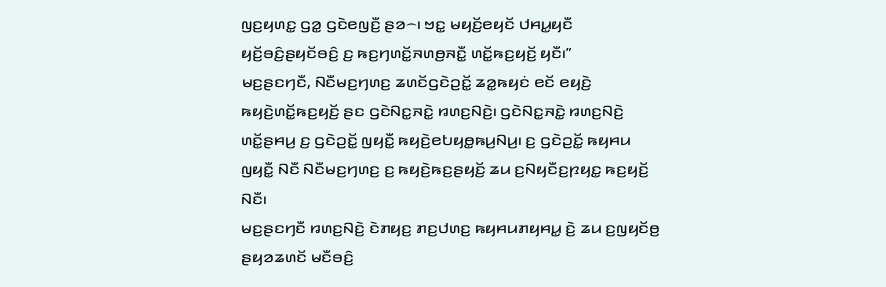ꤜꤢ꤬ꤟꤛꤢ꤭ ꤞꤤ꤭ ꤞꤢꤧꤕꤜꤢꤪ꤬ ꤔꤤ꤮꤯ ꤠꤢ꤭ ꤗꤟꤢꤩ꤬ꤕꤟꤢꤩ ꤓꤌꤣ꤭ꤟꤢꤪ ꤟꤢꤩ꤬ꤋꤢꤨ꤬ꤔꤟꤢꤩꤋꤢꤨ꤬ ꤢ꤬ ꤒꤢ꤬ꤚꤛꤢꤩ꤭ꤏꤛꤥ꤬ꤏꤢꤪ꤭ ꤛꤢꤩ꤭ꤒꤢ꤬ꤟꤢꤩ꤬ ꤟꤢꤪ꤯”
ꤗꤢ꤬ꤔꤢꤚꤢꤪ, ꤡꤢꤪꤗꤢ꤬ꤚꤛꤢ꤬ ꤘꤛꤢꤩꤞꤢꤧꤑꤢꤩ꤭ ꤘꤤ꤭ꤒꤟꤢꤦ ꤕꤢꤩ ꤕꤟꤢꤧ꤬ ꤒꤟꤢꤧ꤬ꤛꤢꤩ꤭ꤒꤢ꤬ꤟꤢꤩ꤬ ꤔꤢ ꤞꤢꤧꤡꤢ꤭ꤏꤢꤧ꤭ ꤙꤛꤢ꤬ꤡꤢꤧ꤬꤯ ꤞꤢꤧꤡꤢ꤭ꤏꤢꤧ꤭ ꤙꤛꤢ꤬ꤡꤢꤧ꤬ ꤛꤢꤩ꤭ꤔꤌꤣ꤬ ꤢ꤬ ꤞꤢꤧꤑꤢꤩ꤭ ꤜꤟꤢꤪ꤭ ꤒꤟꤢꤧ꤬ꤕꤝꤟꤥ꤭ꤒꤣ꤬ꤡꤣ꤬꤯ ꤢ꤬ ꤞꤢꤧꤑꤢꤩ꤭ ꤒꤟꤌꤣ ꤜꤟꤢꤪ꤭ ꤡꤢꤪ ꤡꤢꤪꤗꤢ꤬ꤚꤛꤢ꤬ ꤢ꤬ ꤒꤟꤢꤧ꤬ꤒꤢ꤬ꤔꤟꤢꤩ꤬ ꤘꤣ ꤢ꤬ꤡꤟꤢꤪꤢ꤬ꤐꤟꤢ꤭ ꤒꤢ꤬ꤟꤢꤩ꤬ ꤡꤢꤪ꤯
ꤗꤢ꤬ꤔꤢꤚꤢꤪ ꤙꤛꤢ꤬ꤡꤢꤧ꤬ ꤢꤧꤊꤟꤢ꤬ ꤊꤢ꤬ꤓꤛꤢ꤬ ꤒꤟꤌꤣꤊꤟꤌꤣ꤭ ꤢꤧ꤬ ꤘꤣ ꤢ꤬ꤜꤟꤢꤩꤥ꤬ ꤔꤟꤤꤘꤛꤢꤩ ꤗꤢꤪꤋꤢꤨ꤬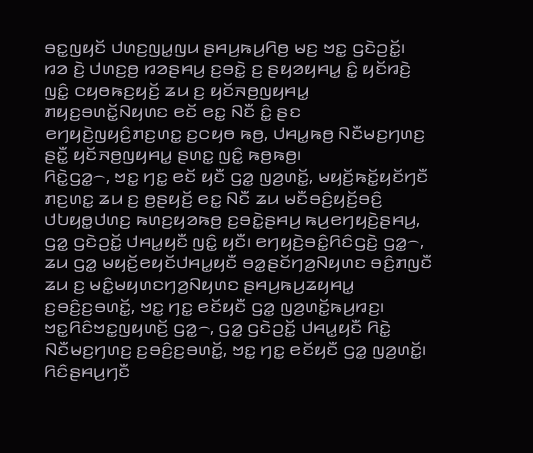ꤋꤢ꤭ꤜꤟꤢꤩ ꤓꤛꤢ꤬ꤜꤣ꤭ꤜꤣ ꤔꤌꤣ꤬ꤒꤣ꤬ꤖꤥ꤬ ꤗꤢ꤬ ꤠꤢ꤭ ꤞꤢꤧꤑꤢꤩ꤭꤯ ꤙꤤ ꤢꤧ꤬ ꤓꤛꤢ꤬ꤥ꤬ ꤙꤤꤔꤌꤣ꤬ ꤢ꤬ꤋꤢꤧ꤭ ꤢ꤬ ꤔꤟꤤꤟꤌꤣ꤭ ꤢꤨ꤭ ꤟꤢꤩꤙꤢꤧ꤬ ꤜꤢꤨ꤭ ꤍꤟꤥꤒꤢ꤬ꤟꤢꤩ꤬ ꤘꤣ ꤢ꤬ ꤟꤢꤩꤏꤥ꤬ꤜꤟꤌꤣ꤭ ꤊꤟꤢ꤬ꤋꤛꤢꤩ꤭ꤡꤟꤛꤢ ꤕꤢꤩ ꤕꤢ꤭ ꤡꤢꤪ ꤢꤨ꤭ ꤔꤢ ꤕꤚꤟꤢꤧ꤬ꤜꤟꤢꤨ꤬ꤊꤢ꤬ꤛꤢ꤭ ꤢ꤬ꤍꤟꤥ ꤒꤥ꤬, ꤓꤌꤣ꤭ꤒꤥ꤬ ꤡꤢꤪꤗꤢ꤬ꤚꤛꤢ꤬ ꤔꤢꤪ꤭ ꤟꤢꤩꤏꤥ꤬ꤜꤟꤌꤣ꤭ ꤔꤛꤢ꤭ ꤜꤢꤨ꤭ ꤒꤥ꤬ꤒꤥ꤬꤯
ꤖꤢꤧ꤭ꤞꤤ꤭꤮, ꤠꤢ꤭ ꤚꤢ꤭ ꤕꤢꤩ ꤟꤢꤪ ꤞꤤ꤭ ꤜꤤ꤬ꤛꤢꤩ꤭, ꤗꤟꤢꤩ꤬ꤒꤢꤩ꤭ꤟꤢꤩꤚꤢꤪ ꤊꤢ꤬ꤛꤢ꤭ ꤘꤣ ꤢ꤬ ꤥ꤬ꤔꤟꤢꤩ꤬ ꤕꤢ꤭ ꤡꤢꤪ ꤘꤣ ꤗꤢꤪꤋꤢꤨ꤬ꤟꤢꤩ꤬ꤋꤢꤨ꤬ ꤓꤝꤟꤥ꤭ꤓꤛꤢ꤬ ꤒꤛꤢ꤬ꤟꤤꤒꤥ꤬ ꤢ꤬ꤋꤢꤧ꤭ꤔꤌꤣ꤬ ꤒꤣ꤬ꤕꤚꤟꤢꤧ꤬ꤔꤌꤣ꤬, ꤞꤤ꤭ ꤞꤢꤧꤑꤢꤩ꤭ ꤓꤌꤣ꤭ꤟꤢꤪ ꤜꤢꤨ꤭ ꤟꤢꤪ꤯ ꤕꤚꤟꤢꤧ꤬ꤋꤢꤨ꤭ꤖꤢꤨꤞꤢꤧ꤬ ꤞꤤ꤭꤮, ꤘꤣ ꤞꤤ꤭ ꤗꤟꤢꤩ꤬ꤕꤟꤢꤩꤓꤌꤣ꤭ꤟꤢꤪ ꤋꤤ꤭ꤔꤢꤩꤚꤤ꤬ꤡꤟꤛꤢ ꤋꤢꤨ꤬ꤊꤜꤢꤪ ꤘꤣ ꤢ꤬ ꤗꤢꤨ꤭ꤗꤟꤛꤢꤚꤤ꤬ꤡꤟꤛꤢ ꤔꤌꤣ꤬ꤒꤣ꤬ꤘꤟꤌꤣ꤭ ꤢ꤬ꤋꤢꤨ꤬ꤢ꤬ꤋꤛꤢꤩ꤭, ꤠꤢ꤭ ꤚꤢ꤭ ꤕꤢꤩꤟꤢꤪ ꤞꤤ꤭ ꤜꤤ꤬ꤛꤢꤩ꤭ꤒꤣ꤬ꤙꤢ꤬꤯ ꤠꤢ꤭ꤖꤢꤨꤠꤢ꤭ꤜꤟꤛꤢꤩ꤬ ꤞꤤ꤭꤮, ꤞꤤ꤭ ꤞꤢꤧꤑꤢꤩ꤭ ꤓꤌꤣ꤭ꤟꤢꤪ ꤖꤢꤧ꤭ ꤡꤢꤪꤗꤢ꤬ꤚꤛꤢ꤬ ꤢ꤬ꤋꤢꤨ꤬ꤢ꤬ꤋꤛꤢꤩ꤭, ꤠꤢ꤭ ꤚꤢ꤭ ꤕꤢꤩꤟꤢꤪ ꤞꤤ꤭ ꤜꤤ꤬ꤛꤢꤩ꤭꤯
ꤖꤢꤨꤔꤌꤣ꤬ꤚꤢꤪ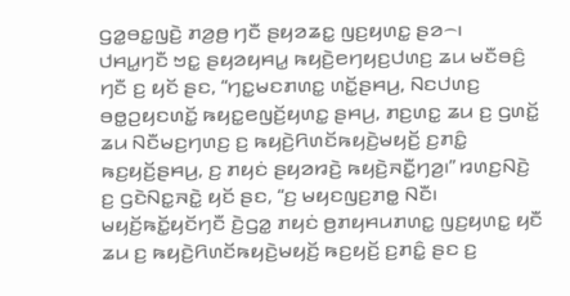ꤞꤤ꤭ꤋꤢ꤭ꤜꤢꤧ꤬ ꤊꤤ꤬ꤥ꤬ ꤚꤢꤪ ꤔꤟꤤꤘꤢ꤭ ꤜꤢ꤬ꤟꤛꤢ꤭ ꤔꤤ꤮꤯
ꤓꤌꤣ꤭ꤚꤢꤪ ꤠꤢ꤭ ꤔꤟꤤꤟꤌꤣ꤭ ꤒꤟꤢꤧ꤬ꤕꤚꤟꤢ꤬ꤓꤛꤢ꤬ ꤘꤣ ꤗꤢꤪꤋꤢꤨ꤬ ꤚꤢꤪ ꤢ꤬ ꤟꤢꤩ ꤔꤢ, “ꤚꤢ꤭ꤗꤢꤊꤛꤢ꤭ ꤛꤢꤩ꤭ꤔꤌꤣ꤬, ꤡꤢꤓꤛꤢ꤬ ꤋꤥ꤭ꤑꤟꤢꤛꤢꤩ꤭ ꤒꤟꤢ꤭ꤕꤜꤢꤩ꤬ꤟꤛꤢ꤭ ꤔꤌꤣ꤬, ꤊꤢ꤬ꤛꤢ꤭ ꤘꤣ ꤢ꤬ ꤞꤛꤢꤩ꤭ ꤘꤣ ꤡꤢꤪꤗꤢ꤬ꤚꤛꤢ꤬ ꤢ꤬ ꤒꤟꤢꤧ꤬ꤖꤛꤢꤩꤒꤟꤢꤧ꤬ꤗꤟꤢꤩ꤬ ꤢ꤬ꤊꤢꤨ꤭ ꤒꤢ꤬ꤟꤢꤩ꤬ꤔꤌꤣ꤬, ꤢ꤬ ꤊꤟꤢꤦ ꤔꤟꤤꤙꤢꤧ꤬ ꤒꤟꤢꤧ꤬ꤏꤢꤪ꤭ꤚꤤ꤬꤯” ꤙꤛꤢ꤬ꤡꤢꤧ꤬ ꤢ꤬ ꤞꤢꤧꤡꤢ꤭ꤏꤢꤧ꤭ ꤟꤢꤩ ꤔꤢ, “ꤢ꤬ ꤗꤟꤢꤜꤢ꤬ꤊꤥ꤭ ꤡꤢꤪ꤯ ꤗꤟꤢꤩ꤬ꤒꤢꤩ꤭ꤟꤢꤩꤚꤢꤪ ꤢꤧ꤬ꤞꤤ꤭ ꤊꤟꤢꤦ ꤥ꤬ꤊꤟꤌꤣꤊꤛꤢ꤭ ꤜꤢ꤬ꤟꤛꤢ꤭ ꤟꤢꤪ ꤘꤣ ꤢ꤬ ꤒꤟꤢꤧ꤬ꤖꤛꤢꤩꤒꤟꤢꤧ꤬ꤗꤟꤢꤩ꤬ ꤒꤢ꤬ꤟꤢꤩ꤬ ꤢ꤬ꤊꤢꤨ꤭ ꤔꤢ ꤢ꤬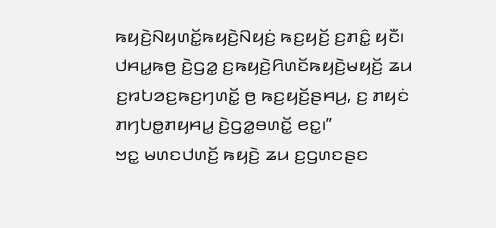ꤒꤟꤢꤧ꤬ꤡꤟꤛꤢꤩ꤭ꤒꤟꤢꤧ꤬ꤡꤟꤢꤦ꤬ ꤒꤢ꤬ꤟꤢꤩ꤬ ꤢ꤬ꤊꤢꤨ꤭ ꤟꤢꤪ꤯ ꤓꤌꤣ꤭ꤒꤥ꤬ ꤢꤧ꤬ꤞꤤ꤭ ꤢ꤬ꤒꤟꤢꤧ꤬ꤖꤛꤢꤩꤒꤟꤢꤧ꤬ꤗꤟꤢꤩ꤬ ꤘꤣ ꤢ꤬ꤙꤝꤤꤢ꤬ꤒꤢ꤬ꤚꤛꤢꤩ꤭ ꤥ꤬ ꤒꤢ꤬ꤟꤢꤩ꤬ꤔꤌꤣ꤬, ꤢ꤬ ꤊꤟꤢꤦ ꤊꤚꤝꤥ꤭ꤊꤟꤌꤣ꤭ ꤢꤧ꤬ꤞꤤ꤭ꤋꤛꤢꤩ꤭ ꤕꤢ꤭꤯”
ꤠꤢ꤭ ꤗꤛꤢꤓꤛꤢꤩ꤬ ꤒꤟꤢꤧ꤬ ꤘꤣ ꤢ꤬ꤞꤛꤢꤔꤢ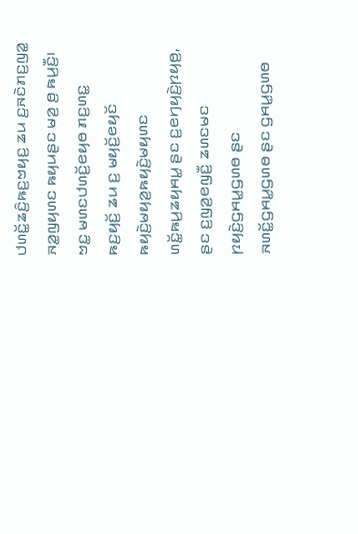ꤓꤛꤢꤩ꤭ꤘꤢꤨ꤬ꤒꤢ꤬ꤠꤟꤢ꤬ ꤘꤣ ꤢ꤬ꤏꤢꤧꤊꤢ꤬ꤜꤤ꤭ ꤏꤤ꤭ꤜꤟꤛꤢ ꤒꤟꤣꤔꤢ ꤗꤤ꤬ ꤥ꤬ ꤒꤣ꤬ꤢꤪ꤬꤯ ꤠꤢ꤭ ꤗꤛꤢꤓꤛꤢꤩ꤬ꤕꤟꤥ ꤊꤢ꤬ꤛꤢ꤭ ꤒꤢ꤬ꤟꤢꤩ꤬ ꤘꤣ ꤢ꤬ ꤗꤟꤢꤩ꤬ꤕꤟꤢꤩ ꤒꤟꤢꤧ꤬ꤗꤟꤤ꤬ꤒꤟꤢꤧ꤬ꤗꤟꤛꤢ ꤛꤢꤩ꤭ꤒꤣ꤬ꤘꤟꤌꤣ꤭ ꤔꤢ ꤢ꤬ꤕꤚꤟꤢꤧ꤬ꤐꤟꤥ꤬, ꤔꤢ ꤢ꤬ꤜꤤ꤬ꤕꤜꤢꤪ꤬ ꤘꤛꤢꤗꤢ ꤐꤟꤢꤧ꤬ꤞꤌꤣ꤭ꤞꤛꤥ ꤔꤢ ꤏꤛꤢꤩ꤭ꤞꤌꤣ꤭ꤞꤛꤥ ꤔꤢ ꤞꤌꤣ꤭ꤞꤛꤥ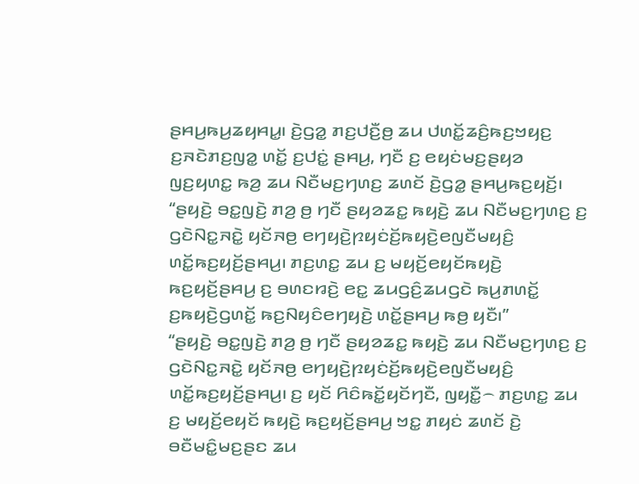ꤔꤌꤣ꤬ꤒꤣ꤬ꤘꤟꤌꤣ꤭꤯ ꤢꤧ꤬ꤞꤤ꤭ ꤊꤢ꤬ꤓꤢꤪ꤬ꤥ꤬ ꤘꤣ ꤓꤛꤢꤩ꤭ꤘꤢꤨ꤬ꤒꤢ꤬ꤠꤟꤢ꤬ ꤢ꤬ꤏꤢꤧꤊꤢ꤬ꤜꤤ꤭ ꤛꤢꤩ꤭ ꤢ꤬ꤓꤢꤦ꤭ ꤔꤌꤣ꤬, ꤚꤢꤪ ꤢ꤬ ꤕꤟꤢꤦꤗꤢ꤬ꤔꤟꤤ ꤜꤢ꤬ꤟꤛꤢ꤭ ꤒꤤ꤬ ꤘꤣ ꤡꤢꤪꤗꤢ꤬ꤚꤛꤢ꤬ ꤘꤛꤢꤩ ꤢꤧ꤬ꤞꤤ꤭ ꤔꤌꤣ꤬ꤒꤢ꤬ꤟꤢꤩ꤬꤯
“ꤔꤟꤢꤧ꤬ ꤋꤢ꤭ꤜꤢꤧ꤬ ꤊꤤ꤬ ꤥ꤬ ꤚꤢꤪ ꤔꤟꤤꤘꤢ꤭ ꤒꤟꤢꤧ꤬ ꤘꤣ ꤡꤢꤪꤗꤢ꤬ꤚꤛꤢ꤬ ꤢ꤬ ꤞꤢꤧꤡꤢ꤭ꤏꤢꤧ꤭ ꤟꤢꤩꤏꤥ꤬ ꤕꤚꤟꤢꤧ꤬ꤐꤟꤢꤦꤢꤩ꤬ꤒꤟꤢꤧ꤬ꤕꤜꤢꤪꤗꤟꤢꤨ꤬ ꤛꤢꤩ꤭ꤒꤢ꤬ꤟꤢꤩ꤬ꤔꤌꤣ꤬꤯ ꤊꤢ꤬ꤛꤢ꤭ ꤘꤣ ꤢ꤬ ꤗꤟꤢꤩ꤬ꤕꤟꤢꤩꤒꤟꤢꤧ꤬ ꤒꤢ꤬ꤟꤢꤩ꤬ꤔꤌꤣ꤬ ꤢ꤬ ꤋꤛꤢꤙꤢꤧ꤬ ꤕꤢ꤭ ꤘꤣꤞꤢꤨ꤬ꤘꤣꤞꤢꤧ ꤒꤣ꤬ꤊꤛꤢꤩ꤭ ꤢ꤬ꤒꤟꤢꤧ꤬ꤞꤛꤢꤩ꤭ ꤒꤢ꤬ꤡꤟꤢꤨꤕꤚꤟꤢꤧ꤬ ꤛꤢꤩ꤭ꤔꤌꤣ꤬ ꤒꤥ꤬ ꤟꤢꤪ꤯”
“ꤔꤟꤢꤧ꤬ ꤋꤢ꤭ꤜꤢꤧ꤬ ꤊꤤ꤬ ꤥ꤬ ꤚꤢꤪ ꤔꤟꤤꤘꤢ꤭ ꤒꤟꤢꤧ꤬ ꤘꤣ ꤡꤢꤪꤗꤢ꤬ꤚꤛꤢ꤬ ꤢ꤬ ꤞꤢꤧꤡꤢ꤭ꤏꤢꤧ꤭ ꤟꤢꤩꤏꤥ꤬ ꤕꤚꤟꤢꤧ꤬ꤐꤟꤢꤦꤢꤩ꤬ꤒꤟꤢꤧ꤬ꤕꤜꤢꤪꤗꤟꤢꤨ꤬ ꤛꤢꤩ꤭ꤒꤢ꤬ꤟꤢꤩ꤬ꤔꤌꤣ꤬꤯ ꤢ꤬ ꤟꤢꤩ ꤖꤢꤨꤒꤢꤩ꤭ꤟꤢꤩꤚꤢꤪ, ꤜꤟꤢꤪ꤭꤮ ꤊꤢ꤬ꤛꤢ꤭ ꤘꤣ ꤢ꤬ ꤗꤟꤢꤩ꤬ꤕꤟꤢꤩ ꤒꤟꤢꤧ꤬ ꤒꤢ꤬ꤟꤢꤩ꤬ꤔꤌꤣ꤬ ꤠꤢ꤭ ꤊꤟꤢꤦ ꤘꤛꤢꤩ ꤢꤧ꤬ ꤋꤢꤪꤗꤢꤨ꤭ꤗꤢ꤬ꤔꤢ ꤘꤣ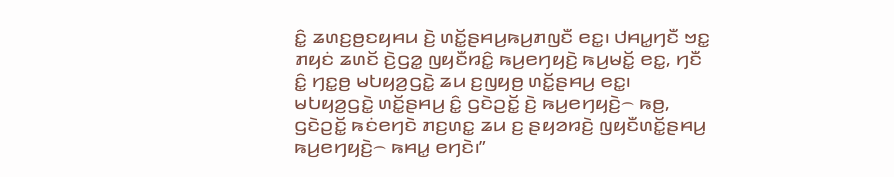ꤢꤨ꤭ ꤘꤛꤢ꤬ꤥ꤬ꤢꤟꤌꤣ ꤢꤧ꤬ ꤛꤢꤩ꤭ꤔꤌꤣ꤬ꤒꤣ꤬ꤊꤜꤢꤪ ꤕꤢ꤭꤯ ꤓꤌꤣ꤭ꤚꤢꤪ ꤠꤢ꤭ ꤊꤟꤢꤦ ꤘꤛꤢꤩ ꤢꤧ꤬ꤞꤤ꤭ ꤜꤟꤢꤪꤙꤢꤨ꤭ ꤒꤣ꤬ꤕꤚꤟꤢꤧ꤬ ꤒꤣ꤬ꤗꤢꤩ꤭ ꤕꤢ꤭, ꤚꤢꤪ ꤢꤨ꤭ ꤚꤢ꤭ꤥ꤬ ꤗꤝꤟꤤ꤬ꤞꤢꤧ꤭ ꤘꤣ ꤢ꤬ꤜꤟꤥ꤬ ꤛꤢꤩ꤭ꤔꤌꤣ꤬ ꤕꤢ꤭꤯ ꤗꤝꤟꤤ꤬ꤞꤢꤧ꤭ ꤛꤢꤩ꤭ꤔꤌꤣ꤬ ꤢꤨ꤭ ꤞꤢꤧꤑꤢꤩ꤭ ꤢꤧ꤬ ꤒꤣ꤬ꤕꤚꤟꤢꤧ꤬꤮ ꤒꤥ꤬, ꤞꤢꤧꤑꤢꤩ꤭ ꤒꤢꤦꤕꤚꤢꤧ ꤊꤢ꤬ꤛꤢ꤭ ꤘꤣ ꤢ꤬ ꤔꤟꤤꤙꤢꤧ꤬ ꤜꤟꤢꤪꤛꤢꤩ꤭ꤔꤌꤣ꤬ ꤒꤣ꤬ꤕꤚꤟꤢꤧ꤬꤮ ꤒꤌꤣ꤭ ꤕꤚꤢꤧ꤯”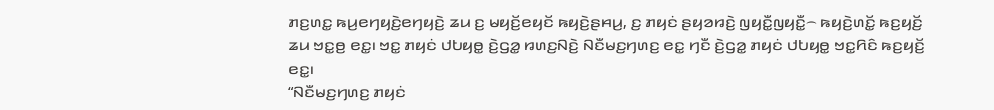ꤊꤢ꤬ꤛꤢ꤭ ꤒꤣ꤬ꤕꤚꤟꤢꤧ꤬ꤕꤚꤟꤢꤧ꤬ ꤘꤣ ꤢ꤬ ꤗꤟꤢꤩ꤬ꤕꤟꤢꤩ ꤒꤟꤢꤧ꤬ꤔꤌꤣ꤬, ꤢ꤬ ꤊꤟꤢꤦ ꤔꤟꤤꤙꤢꤧ꤬ ꤜꤟꤢꤪ꤭ꤜꤟꤢꤪ꤭꤮ ꤒꤟꤢꤧ꤬ꤛꤢꤩ꤭ ꤒꤢ꤬ꤟꤢꤩ꤬ ꤘꤣ ꤠꤢ꤭ꤥ꤬ ꤕꤢ꤭꤯ ꤠꤢ꤭ ꤊꤟꤢꤦ ꤓꤝꤟꤥ꤭ ꤢꤧ꤬ꤞꤤ꤭ ꤙꤛꤢ꤬ꤡꤢꤧ꤬ ꤡꤢꤪꤗꤢ꤬ꤚꤛꤢ꤬ ꤕꤢ꤭ ꤚꤢꤪ ꤢꤧ꤬ꤞꤤ꤭ ꤊꤟꤢꤦ ꤓꤝꤟꤥ꤭ ꤠꤢ꤭ꤖꤢꤨ ꤒꤢ꤬ꤟꤢꤩ꤬ ꤕꤢ꤭꤯
“ꤡꤢꤪꤗꤢ꤬ꤚꤛꤢ꤬ ꤊꤟꤢꤦ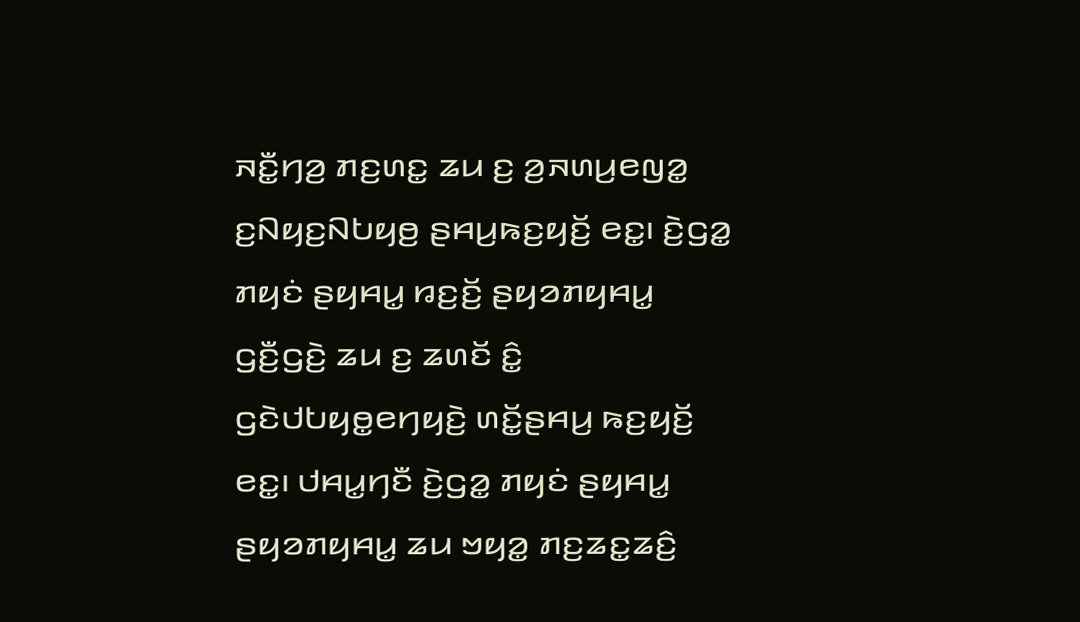ꤏꤢꤪ꤭ꤚꤤ꤬ ꤊꤢ꤬ꤛꤢ꤭ ꤘꤣ ꤢ꤬ ꤤ꤬ꤏꤛꤣ꤬ꤕꤜꤤ꤭ ꤢ꤬ꤡꤟꤢ꤬ꤡꤝꤟꤥ꤬ ꤔꤌꤣ꤬ꤒꤢ꤬ꤟꤢꤩ꤬ ꤕꤢ꤭꤯ ꤢꤧ꤬ꤞꤤ꤭ ꤊꤟꤢꤦ ꤔꤟꤌꤣ꤭ ꤙꤢ꤬ꤢꤩ꤬ ꤔꤟꤤꤊꤟꤌꤣ꤭ ꤞꤢꤪ꤬ꤞꤢꤧ꤬ ꤘꤣ ꤢ꤬ ꤘꤛꤢꤩ ꤢꤨ꤭ ꤞꤢꤧꤓꤝꤟꤥ꤭ꤕꤚꤟꤢꤧ꤬ ꤛꤢꤩ꤭ꤔꤌꤣ꤬ ꤒꤢ꤬ꤟꤢꤩ꤬ ꤕꤢ꤭꤯ ꤓꤌꤣ꤭ꤚꤢꤪ ꤢꤧ꤬ꤞꤤ꤭ ꤊꤟꤢꤦ ꤔꤟꤌꤣ꤭ ꤔꤟꤤꤊꤟꤌꤣ꤭ ꤘꤣ ꤠꤟꤤ꤭ ꤊꤢ꤬ꤘꤢ꤭ꤘꤢꤨ꤬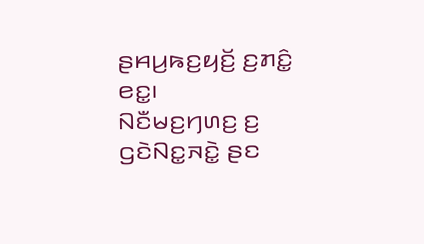ꤔꤌꤣ꤬ꤒꤢ꤬ꤟꤢꤩ꤬ ꤢ꤬ꤊꤢꤨ꤭ ꤕꤢ꤭꤯
ꤡꤢꤪꤗꤢ꤬ꤚꤛꤢ꤬ ꤢ꤬ ꤞꤢꤧꤡꤢ꤭ꤏꤢꤧ꤭ ꤔꤢ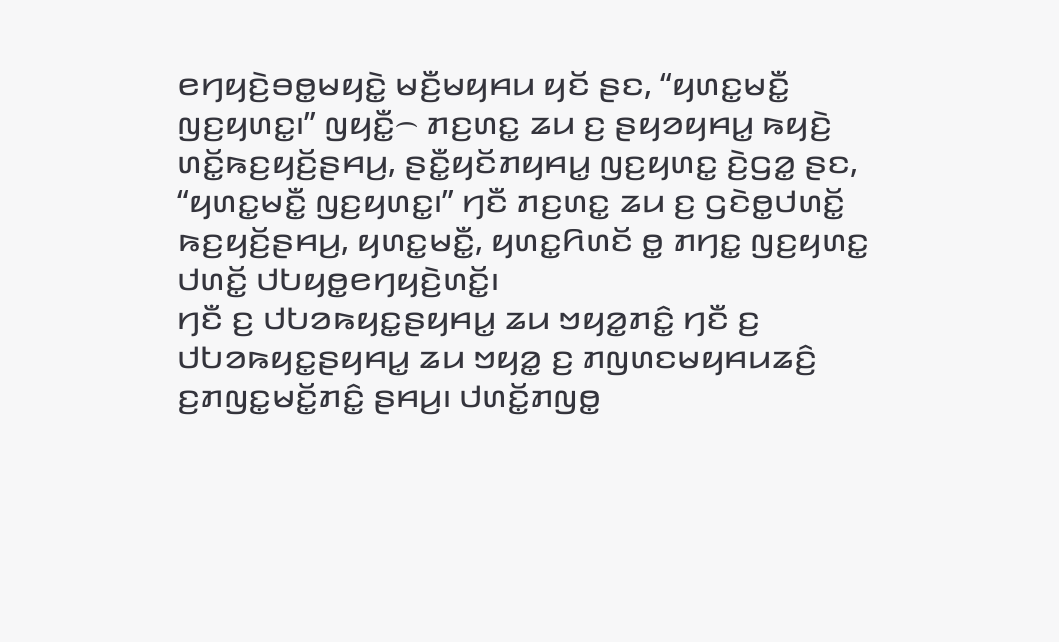ꤕꤚꤟꤢꤧ꤬ꤋꤥ꤭ꤗꤟꤢꤧ꤭ ꤗꤢꤪ꤬ꤗꤟꤌꤣ ꤟꤢꤩ ꤔꤢ, “ꤟꤛꤢ꤭ꤗꤢꤪ꤭ ꤜꤢ꤬ꤟꤛꤢ꤭꤯” ꤜꤟꤢꤪ꤭꤮ ꤊꤢ꤬ꤛꤢ꤭ ꤘꤣ ꤢ꤬ ꤔꤟꤤꤟꤌꤣ꤭ ꤒꤟꤢꤧ꤬ ꤛꤢꤩ꤭ꤒꤢ꤬ꤟꤢꤩ꤬ꤔꤌꤣ꤬, ꤔꤢꤪ꤭ꤟꤢꤩꤊꤟꤌꤣ꤭ ꤜꤢ꤬ꤟꤛꤢ꤭ ꤢꤧ꤬ꤞꤤ꤭ ꤔꤢ, “ꤟꤛꤢ꤭ꤗꤢꤪ꤭ ꤜꤢ꤬ꤟꤛꤢ꤭꤯” ꤚꤢꤪ ꤊꤢ꤬ꤛꤢ꤭ ꤘꤣ ꤢ꤬ ꤞꤢꤧꤥ꤭ꤓꤛꤢꤩ꤭ ꤒꤢ꤬ꤟꤢꤩ꤬ꤔꤌꤣ꤬, ꤟꤛꤢ꤭ꤗꤢꤪ꤭, ꤟꤛꤢ꤭ꤖꤛꤢꤩ ꤥ꤭ ꤊꤚꤢ꤭ ꤜꤢ꤬ꤟꤛꤢ꤭ ꤓꤛꤢꤩ꤭ ꤓꤝꤟꤥ꤭ꤕꤚꤟꤢꤧ꤬ꤛꤢꤩ꤭꤯
ꤚꤢꤪ ꤢ꤬ ꤓꤝꤤꤒꤟꤢ꤭ꤔꤟꤌꤣ꤭ ꤘꤣ ꤠꤟꤤ꤭ꤊꤢꤨ꤭ ꤚꤢꤪ ꤢ꤬ ꤓꤝꤤꤒꤟꤢ꤭ꤔꤟꤌꤣ꤭ ꤘꤣ ꤠꤟꤤ꤭ ꤢ꤬ ꤊꤜꤛꤢꤗꤟꤌꤣꤘꤢꤨ꤬ ꤢ꤬ꤊꤜꤢ꤭ꤗꤢꤩ꤭ꤊꤢꤨ꤭ ꤔꤌꤣ꤬꤯ ꤓꤛꤢꤩ꤭ꤊꤜꤥ꤭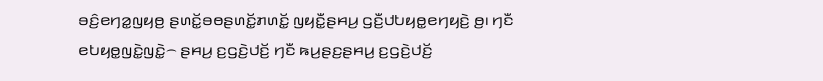ꤋꤢꤨ꤬ꤕꤚꤤ꤭ꤜꤟꤥ꤬ ꤔꤛꤢꤩ꤭ꤋꤥꤔꤛꤢꤩ꤭ꤊꤛꤢꤩ꤭ ꤜꤟꤢꤪ꤭ꤔꤌꤣ꤬ ꤞꤢꤪ꤬ꤓꤝꤟꤥ꤭ꤕꤚꤟꤢꤧ꤬ ꤥ꤬꤯ ꤚꤢꤪ ꤕꤝꤟꤥ꤭ꤜꤢꤧ꤭ꤜꤢꤧ꤭꤮ ꤔꤌꤣ꤬ ꤢ꤬ꤞꤢꤧ꤬ꤓꤢꤩ꤬ ꤚꤢꤪ ꤒꤣ꤬ꤔꤢ꤬ꤔꤌꤣ꤬ ꤢ꤬ꤞꤢꤧ꤬ꤓꤢꤩ꤬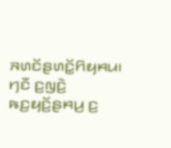ꤏꤛꤢꤩꤔꤛꤢꤩ꤭ꤖꤟꤌꤣ꤯ ꤚꤢꤪ ꤢ꤬ꤜꤢꤧ꤬ ꤒꤢ꤬ꤟꤢꤩ꤬ꤔꤌꤣ꤬ ꤢ꤬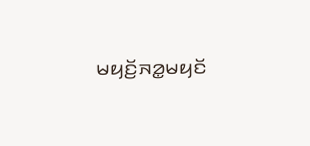ꤗꤟꤢꤩ꤬ꤏꤤ꤭ꤗꤟꤢꤩ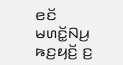ꤕꤢꤩ ꤗꤛꤢꤩ꤭ꤡꤣ꤬ ꤒꤢ꤬ꤟꤢꤩ꤬ ꤢ꤬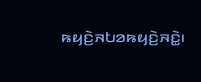ꤒꤟꤢꤧ꤬ꤏꤝꤤꤒꤟꤢꤧ꤬ꤏꤢꤧ꤭꤯